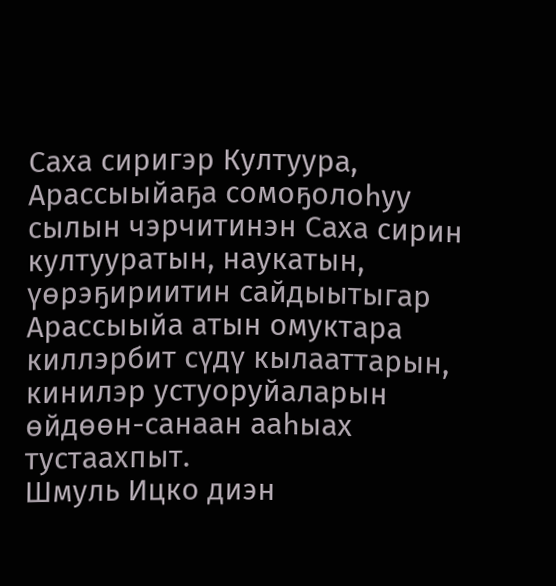Саха сиригэр Култуура, Арассыыйаҕа сомоҕолоһуу сылын чэрчитинэн Саха сирин култууратын, наукатын, үөрэҕириитин сайдыытыгар Арассыыйа атын омуктара киллэрбит сүдү кылааттарын, кинилэр устуоруйаларын өйдөөн-санаан ааһыах тустаахпыт.
Шмуль Ицко диэн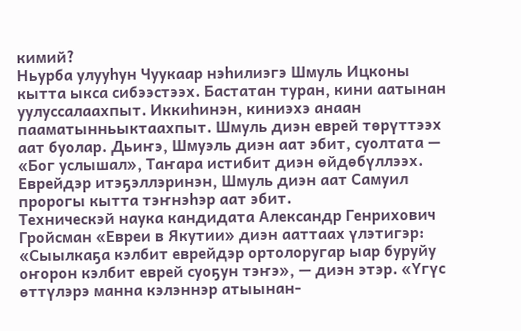кимий?
Ньурба улууһун Чуукаар нэһилиэгэ Шмуль Ицконы кытта ыкса сибээстээх. Бастатан туран, кини аатынан уулуссалаахпыт. Иккиһинэн, киниэхэ анаан пааматынньыктаахпыт. Шмуль диэн еврей төрүттээх аат буолар. Дьиҥэ, Шмуэль диэн аат эбит, суолтата — «Бог услышал», Таҥара истибит диэн өйдөбүллээх. Еврейдэр итэҕэллэринэн, Шмуль диэн аат Самуил пророгы кытта тэҥнэһэр аат эбит.
Техническэй наука кандидата Александр Генрихович Гройсман «Евреи в Якутии» диэн ааттаах үлэтигэр: «Сыылкаҕа кэлбит еврейдэр ортолоругар ыар буруйу оҥорон кэлбит еврей суоҕун тэҥэ», — диэн этэр. «Үгүс өттүлэрэ манна кэлэннэр атыынан-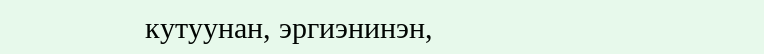кутуунан, эргиэнинэн,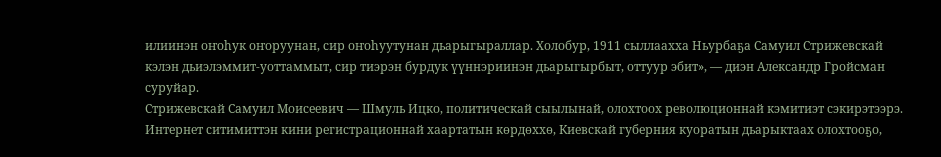илиинэн оҥоһук оҥоруунан, сир оҥоһуутунан дьарыгыраллар. Холобур, 1911 сыллаахха Ньурбаҕа Самуил Стрижевскай кэлэн дьиэлэммит-уоттаммыт, сир тиэрэн бурдук үүннэриинэн дьарыгырбыт, оттуур эбит», — диэн Александр Гройсман суруйар.
Стрижевскай Самуил Моисеевич — Шмуль Ицко, политическай сыылынай, олохтоох революционнай кэмитиэт сэкирэтээрэ. Интернет ситимиттэн кини регистрационнай хаартатын көрдөххө, Киевскай губерния куоратын дьарыктаах олохтооҕо,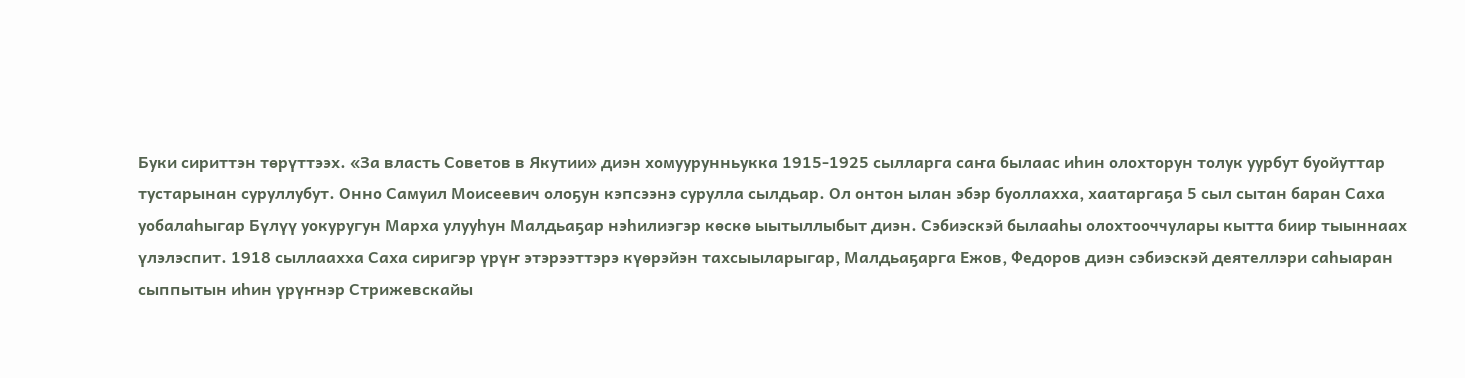Буки сириттэн төрүттээх. «За власть Советов в Якутии» диэн хомуурунньукка 1915-1925 сылларга саҥа былаас иһин олохторун толук уурбут буойуттар тустарынан суруллубут. Онно Самуил Моисеевич олоҕун кэпсээнэ сурулла сылдьар. Ол онтон ылан эбэр буоллахха, хаатаргаҕа 5 сыл сытан баран Саха уобалаһыгар Бүлүү уокуругун Марха улууһун Малдьаҕар нэһилиэгэр көскө ыытыллыбыт диэн. Сэбиэскэй былааһы олохтооччулары кытта биир тыыннаах үлэлэспит. 1918 сыллаахха Саха сиригэр үрүҥ этэрээттэрэ күөрэйэн тахсыыларыгар, Малдьаҕарга Ежов, Федоров диэн сэбиэскэй деятеллэри саһыаран сыппытын иһин үрүҥнэр Стрижевскайы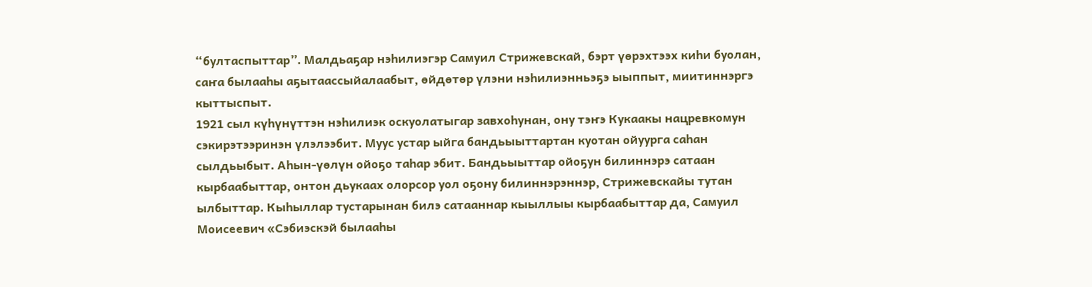“бултаспыттар”. Малдьаҕар нэһилиэгэр Самуил Стрижевскай, бэрт үөрэхтээх киһи буолан, саҥа былааһы аҕытаассыйалаабыт, өйдөтөр үлэни нэһилиэнньэҕэ ыыппыт, миитиннэргэ кыттыспыт.
1921 сыл күһүнүттэн нэһилиэк оскуолатыгар завхоһунан, ону тэҥэ Кукаакы нацревкомун сэкирэтээринэн үлэлээбит. Муус устар ыйга бандьыыттартан куотан ойуурга саһан сылдьыбыт. Аһын-үөлүн ойоҕо таһар эбит. Бандьыыттар ойоҕун билиннэрэ сатаан кырбаабыттар, онтон дьукаах олорсор уол оҕону билиннэрэннэр, Стрижевскайы тутан ылбыттар. Кыһыллар тустарынан билэ сатааннар кыыллыы кырбаабыттар да, Самуил Моисеевич «Сэбиэскэй былааһы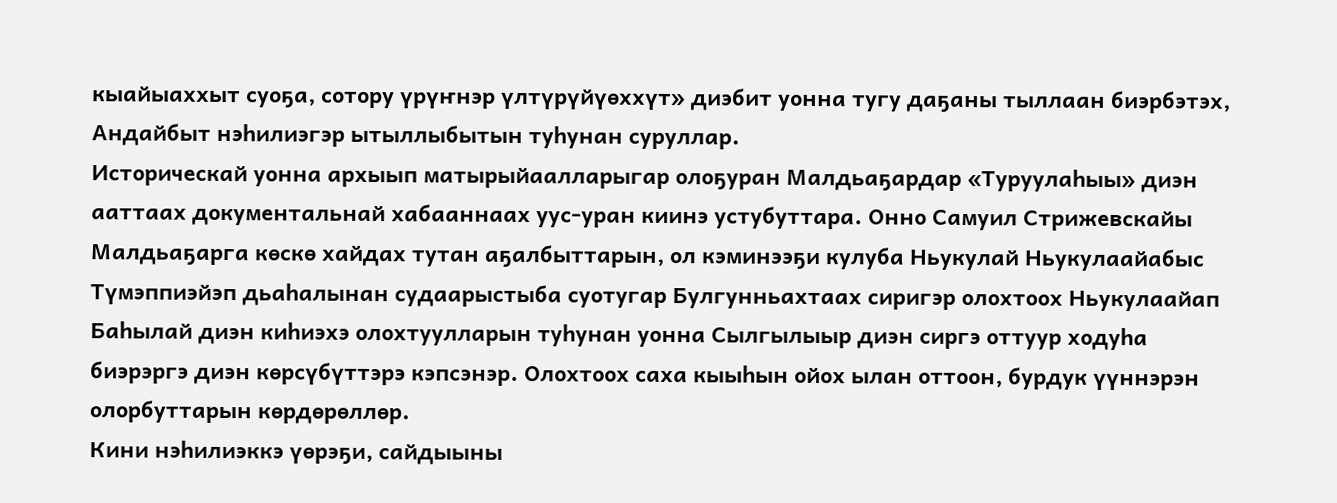кыайыаххыт суоҕа, сотору үрүҥнэр үлтүрүйүөххүт» диэбит уонна тугу даҕаны тыллаан биэрбэтэх, Андайбыт нэһилиэгэр ытыллыбытын туһунан суруллар.
Историческай уонна архыып матырыйаалларыгар олоҕуран Малдьаҕардар «Туруулаһыы» диэн ааттаах документальнай хабааннаах уус-уран киинэ устубуттара. Онно Самуил Стрижевскайы Малдьаҕарга көскө хайдах тутан аҕалбыттарын, ол кэминээҕи кулуба Ньукулай Ньукулаайабыс Түмэппиэйэп дьаһалынан судаарыстыба суотугар Булгунньахтаах сиригэр олохтоох Ньукулаайап Баһылай диэн киһиэхэ олохтуулларын туһунан уонна Сылгылыыр диэн сиргэ оттуур ходуһа биэрэргэ диэн көрсүбүттэрэ кэпсэнэр. Олохтоох саха кыыһын ойох ылан оттоон, бурдук үүннэрэн олорбуттарын көрдөрөллөр.
Кини нэһилиэккэ үөрэҕи, сайдыыны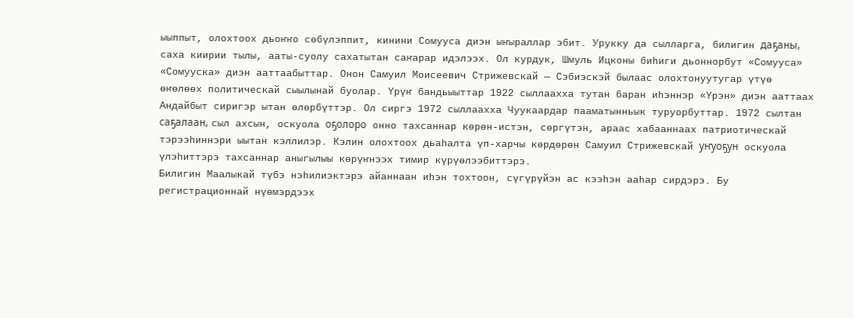ыыппыт, олохтоох дьоҥҥо сөбүлэппит, кинини Сомууса диэн ыҥыраллар эбит. Урукку да сылларга, билигин даҕаны, саха киирии тылы, ааты-суолу сахатытан саҥарар идэлээх. Ол курдук, Шмуль Ицконы биһиги дьоннорбут «Сомууса» «Сомууска» диэн ааттаабыттар. Онон Самуил Моисеевич Стрижевскай — Сэбиэскэй былаас олохтонуутугар үтүө өҥөлөөх политическай сыылынай буолар. Үрүҥ бандьыыттар 1922 сыллаахха тутан баран иһэннэр «Үрэн» диэн ааттаах Андайбыт сиригэр ытан өлөрбүттэр. Ол сиргэ 1972 сыллаахха Чуукаардар пааматынньык туруорбуттар. 1972 сылтан саҕалаан, сыл ахсын, оскуола оҕолоро онно тахсаннар көрөн-истэн, сөргүтэн, араас хабааннаах патриотическай тэрээһиннэри ыытан кэллилэр. Кэлин олохтоох дьаһалта үп-харчы көрдөрөн Самуил Стрижевскай уҥуоҕун оскуола үлэһиттэрэ тахсаннар аныгылыы көрүҥнээх тимир күрүөлээбиттэрэ.
Билигин Маалыкай түбэ нэһилиэктэрэ айаннаан иһэн тохтоон, сүгүрүйэн ас кээһэн ааһар сирдэрэ. Бу регистрационнай нүөмэрдээх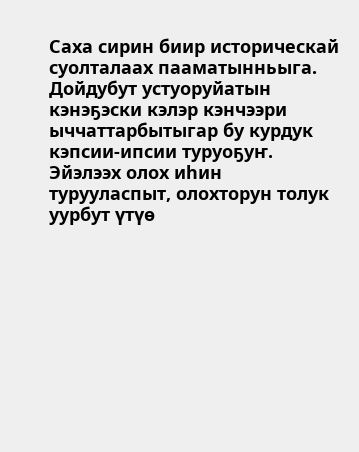Саха сирин биир историческай суолталаах пааматынньыга.
Дойдубут устуоруйатын кэнэҕэски кэлэр кэнчээри ыччаттарбытыгар бу курдук кэпсии-ипсии туруоҕуҥ. Эйэлээх олох иһин турууласпыт, олохторун толук уурбут үтүө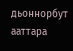дьоннорбут ааттара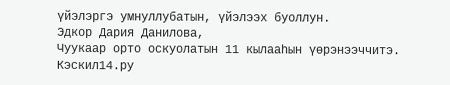үйэлэргэ умнуллубатын, үйэлээх буоллун.
Эдкор Дария Данилова,
Чуукаар орто оскуолатын 11 кылааһын үөрэнээччитэ.
Кэскил14.ру